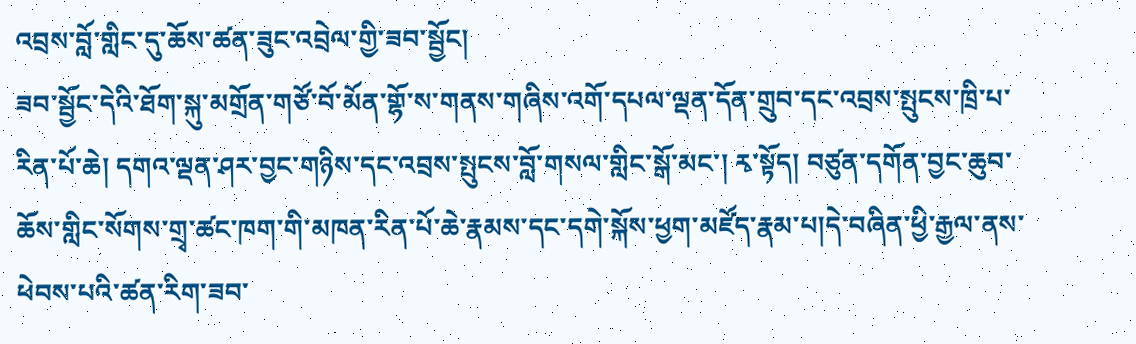འབྲས་བློ་གླིང་དུ་ཆོས་ཚན་ཟུང་འབྲེལ་གྱི་ཟབ་སྦྱོང།
ཟབ་སྦྱོང་དེའི་ཐོག་སྐུ་མགྲོན་གཙོ་བོ་མོན་གྷོ་ས་གནས་གཞིས་འགོ་དཔལ་ལྡན་དོན་གྲུབ་དང་འབྲས་སྤུངས་ཁྲི་པ་རིན་པོ་ཆེ། དགའ་ལྡན་ཤར་བྱང་གཉིས་དང་འབྲས་སྤུངས་བློ་གསལ་གླིང་སྒོ་མང་། རྭ་སྟོད། བཙུན་དགོན་བྱང་ཆུབ་ཆོས་གླིང་སོགས་གྲྭ་ཚང་ཁག་གི་མཁན་རིན་པོ་ཆེ་རྣམས་དང་དགེ་སྐོས་ཕྱག་མཛོད་རྣམ་པ།དེ་བཞིན་ཕྱི་རྒྱལ་ནས་ཕེབས་པའི་ཚན་རིག་ཟབ་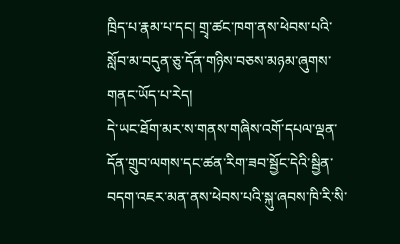ཁྲིད་པ་རྣམ་པ་དང། གྲྭ་ཚང་ཁག་ནས་ཕེབས་པའི་སློབ་མ་བདུན་ཅུ་དོན་གཉིས་བཅས་མཉམ་ཞུགས་གནང་ཡོད་པ་རེད།
དེ་ཡང་ཐོག་མར་ས་གནས་གཞིས་འགོ་དཔལ་ལྡན་དོན་གྲུབ་ལགས་དང་ཚན་རིག་ཟབ་སྦྱོང་དེའི་སྦྱིན་བདག་འཇར་མན་ནས་ཕེབས་པའི་སྐུ་ཞབས་ཁི་རི་སི་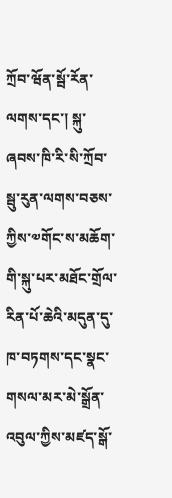ཀྲོབ་ཝོན་སྦོ་རོན་ལགས་དང་། སྐུ་ཞབས་ཁི་རི་སི་ཀྲོབ་སྦུ་རུན་ལགས་བཅས་ཀྱིས་༧གོང་ས་མཆོག་གི་སྐུ་པར་མཐོང་གྲོལ་རིན་པོ་ཆེའི་མདུན་དུ་ཁ་བཏགས་དང་སྣང་གསལ་མར་མེ་སྒྲོན་འབུལ་ཀྱིས་མཛད་སྒོ་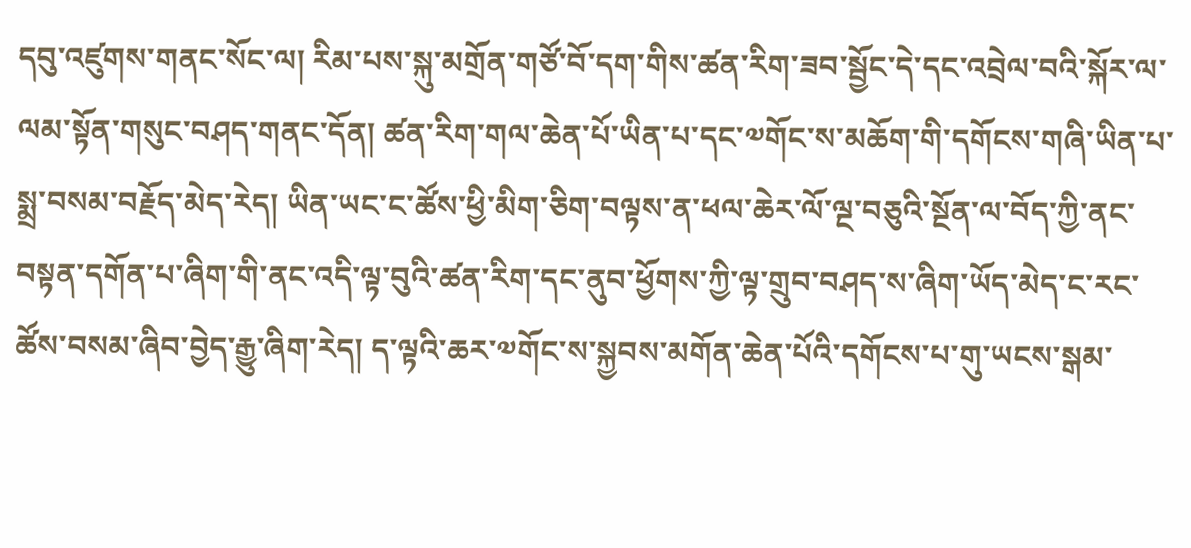དབུ་འཛུགས་གནང་སོང་ལ། རིམ་པས་སྐུ་མགྲོན་གཙོ་བོ་དག་གིས་ཚན་རིག་ཟབ་སྦྱོང་དེ་དང་འབྲེལ་བའི་སྐོར་ལ་ལམ་སྟོན་གསུང་བཤད་གནང་དོན། ཚན་རིག་གལ་ཆེན་པོ་ཡིན་པ་དང་༧གོང་ས་མཆོག་གི་དགོངས་གཞི་ཡིན་པ་སྨྲ་བསམ་བརྗོད་མེད་རེད། ཡིན་ཡང་ང་ཚོས་ཕྱི་མིག་ཅིག་བལྟས་ན་ཕལ་ཆེར་ལོ་ལྔ་བཅུའི་སྔོན་ལ་བོད་ཀྱི་ནང་བསྟན་དགོན་པ་ཞིག་གི་ནང་འདི་ལྟ་བུའི་ཚན་རིག་དང་ནུབ་ཕྱོགས་ཀྱི་ལྟ་གྲུབ་བཤད་ས་ཞིག་ཡོད་མེད་ང་རང་ཚོས་བསམ་ཞིབ་བྱེད་རྒྱུ་ཞིག་རེད། ད་ལྟའི་ཆར་༧གོང་ས་སྐྱབས་མགོན་ཆེན་པོའི་དགོངས་པ་གུ་ཡངས་སྒམ་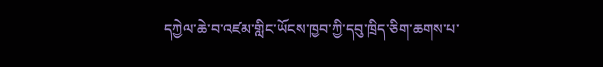དཀྱེལ་ཆེ་བ་འཛམ་གླིང་ཡོངས་ཁྱབ་ཀྱི་དབུ་ཁྲིད་ཅིག་ཆགས་པ་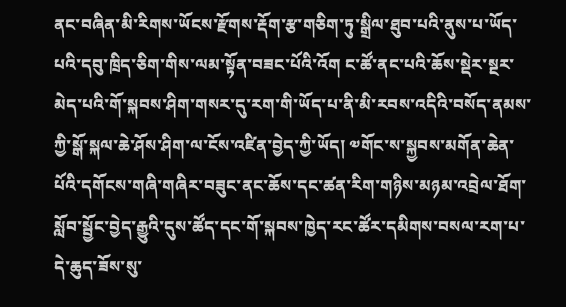ནང་བཞིན་མི་རིགས་ཡོངས་རྫོགས་རྡོག་རྩ་གཅིག་ཏུ་སྒྲིལ་ཐུབ་པའི་ནུས་པ་ཡོད་པའི་དབུ་ཁྲིད་ཅིག་གིས་ལམ་སྟོན་བཟང་པོའི་འོག ང་ཚོ་ནང་པའི་ཆོས་སྡེར་སྔར་མེད་པའི་གོ་སྐབས་ཤིག་གསར་དུ་རག་གི་ཡོད་པ་ནི་མི་རབས་འདིའི་བསོད་ནམས་ཀྱི་སྒོ་སྐལ་ཆེ་ཤོས་ཤིག་ལ་ངོས་འཛིན་བྱེད་ཀྱི་ཡོད། ༧གོང་ས་སྐྱབས་མགོན་ཆེན་པོའི་དགོངས་གཞི་གཞིར་བཟུང་ནང་ཆོས་དང་ཚན་རིག་གཉིས་མཉམ་འབྲེལ་ཐོག་སློབ་སྦྱོང་བྱེད་རྒྱུའི་དུས་ཚོད་དང་གོ་སྐབས་ཁྱེད་རང་ཚོར་དམིགས་བསལ་རག་པ་དེ་ཆུད་ཟོས་སུ་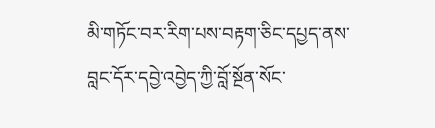མི་གཏོང་བར་རིག་པས་བརྟག་ཅིང་དཔྱད་ནས་བླང་དོར་དབྱེ་འབྱེད་ཀྱི་བློ་སྔོན་སོང་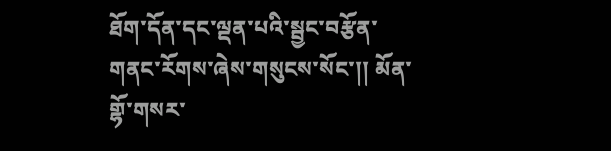ཐོག་དོན་དང་ལྡན་པའི་སྦྱང་བརྩོན་གནང་རོགས་ཞེས་གསུངས་སོང་།། མོན་གྷོ་གསར་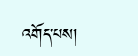འགོད་པས།